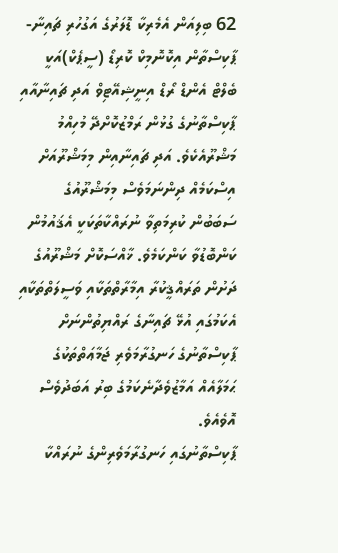62 ބިލިއަން އެމެރިކާ ޑޮލަރުގެ އަގުހުރި ޗައިނާ-ޕާކިސްތާން އިކޮނޮމިކް ކޮރިޑޯ (ސީޕެކް)އަކީ ބެލްޓް އެންޑް ރޯޑް އިނީޝިއޭޓިވް އަދި ޗައިނާއާއި ޕާކިސްތާނުގެ ގުޅުން ރަމްޒުކޮށްދޭ މުހިއްމު މަޝްރޫއެކެވެ. އަދި ޗައިނާއިން މިމަޝްރޫއަށް އިސްކަމެއް ދިންނަމަވެސް މިމަޝްރޫއުގެ ސަބަބުން ކުރިމަތިވާ ނުރައްކާތަކަކީ އެޤައުމުން ކަންބޮޑުވާ ކަންކަމެވެ. ޚާއްސަކޮށް މަޝްރޫއުގެ ދަށުން ތަރައްޤީކުރާ އިމާރާތްތަކާއި ވަސީލަތްތަކާއި އެކަމުގައި އުޅޭ ޗައިނާގެ ރައްޔިތުންނަށް ޕާކިސްތާނުގެ ހަނގުރާމަވެރި ޖަމާޢަތްތަކުގެ ޙަމަލާއެއް އަމާޒުވެދާނެކަމުގެ ބިރު އަބަދުވެސް އޮވެއެވެ.
ޕާކިސްތާނުގައި ހަނގުރާމަވެރިންގެ ނުރައްކާ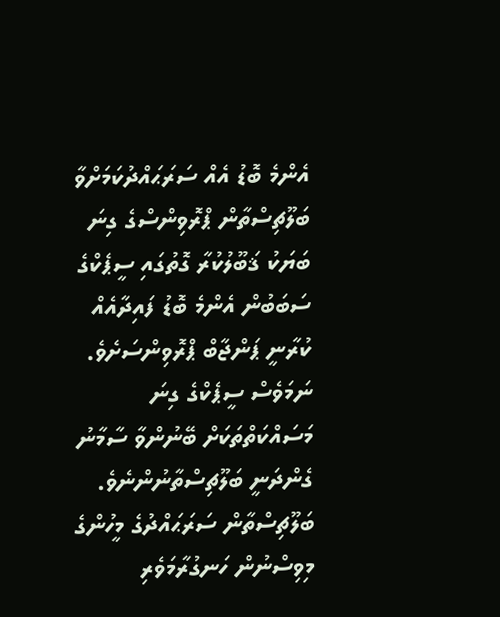އެންމެ ބޮޑު އެއް ސަރަޙައްދުކަމަށްވާ ބަލޫޗިސްތާން ޕްރޮވިންސްގެ ގިނަ ބަޔަކު ޤަބޫލުކުރާ ގޮތުގައި ސީޕެކްގެ ސަބަބުން އެންމެ ބޮޑު ފައިދާއެއް ކުރާނީ ޕަންޖާބް ޕްރޮވިންސަށެވެ. ނަމަވެސް ސީޕެކްގެ ގިނަ މަސައްކަތްތަކަށް ބޭނުންވާ ސާމާނު ގެންދަނީ ބަލޫޗިސްތާނުންނެވެ. ބަލޫޗިސްތާން ސަރަޙައްދުގެ މީހުންގެ މިވިސްނުން ހަނގުރާމަވެރި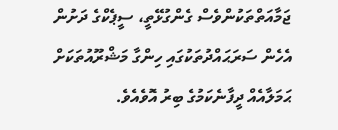ޖަމާއަތްތަކުންވެސް ގެންގުޅޭތީ، ސީޕެކްގެ ދަށުން އެހެން ސަރަޙައްދުތަކުގައި ހިންގާ މަޝްރޫއުތަކަށް ޙަމަލާއެއް ދީފާނެކަމުގެ ބިރު އޮވެއެވެ.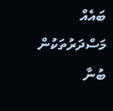ބައެއް މަސްދަރުތަކުން ބުނާ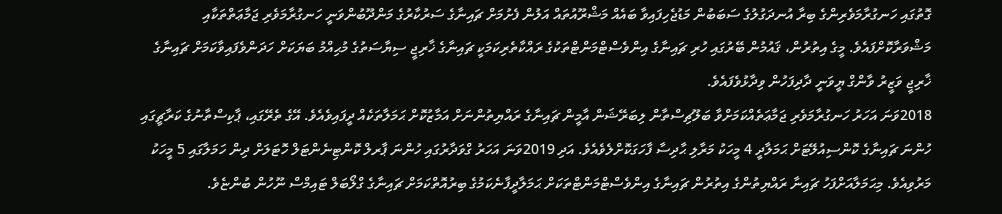ގޮތުގައި ހަނގުރާމަވެރިންގެ ބިރާ އުނދަގުލުގެ ސަބަބުން މަޑުޖެހިފައިވާ ބައެއް މަޝްރޫއުތައް އަލުން ފެށުމަށް ޗައިނާގެ ސަރުކާރުގެ މަންދޫބުންވަނީ ހަނގުރާމަވެރި ޖަމާޢަތްތަކާއި މަޝްވަރާކޮށްފައެވެ. މީގެ އިތުރުން، ޤައުމުން ބޭރުގައި ހުރި ޗައިނާގެ އިންވެސްޓްމަންޓްތަކުގެ ރައްކާތެރިކަމަކީ ޗައިނާގެ ޚާރިޖީ ސިޔާސަތުގެ މުޙިއްމު ބަޔަކަށް ހަދަންވެފައިވާކަމަށް ޗައިނާގެ ޚާރިޖީ ވަޒީރު ވާންގް ޔީވަނީ ދާދިފަހުން ވިދާޅުވެފައެވެ.
2018ވަނަ އަހަރު ހަނގުރާމަވެރި ޖަމާޢަތެއްކަމަށްވާ ބަލޫޗިސްތާން ލިބަރޭޝަން އާމީން ޗައިނާގެ ރައްޔިތުންނަށް އަމާޒުކޮށް ޙަމަލާތަކެއް ދީފައިވެއެވެ. އޭގެ ތެރޭގައި، ޕާކިސްތާނުގެ ކަރާޗީގައި ހުންނަ ޗައިނާގެ ކޮންސިއުލޭޓަށް ޙަމަލާދީ 4 މީހަކު މަރާލި ޙާދިސާ ފާހަގަކޮށްލެވެއެވެ. އަދި 2019ވަނަ އަހަރު ގްވަދާރުގައި ހުންނަ ޕާރލް ކޮންޓިނެންޓަލް ހޮޓަލަށް ދިން ހަމަލާގައި 5 މީހަކު މަރުވިއެވެ. މިޙަމަލާއަށްފަހު ޗައިނާ ރައްޔިތުންގެ އިތުރުން ޗައިނާގެ އިންވެސްޓްމަންޓްތަކަށް ޙަމަލާދީފާނެކަމުގެ ބިރުއޮތްކަމަށް ޗައިނާގެ ގްލޯބަލް ޓައިމްސް ނޫހުން ބުންޏެވެ.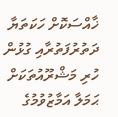ޚާއްސަކޮށް ހަކަތަޔާ ދަތުރުފަތުރާއި ގުޅުން ހުރި މަޝްރޫއުތަކަށް ޙަމަލާ އަމާޒުވުމުގެ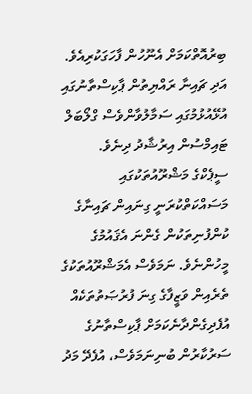ބިރުއޮތްކަމަށް އެނޫހުން ފާހަގަކުރިއެވެ. އަދި ޗައިނާ ރައްޔިތުން ޕާކިސްތާނުގައި އުޅޭއުޅުމުގައި ސަމާލުވާންވެސް ގްލޯބަލް ޓައިމްސުން އިރުޝާދު ދިނެވެ.
ސީޕެކްގެ މަޝްރޫއުތަކުގައި މަސައްކަތްކުރަނީ ގިނައިން ޗައިނާގެ ކުންފުނިތަކުން ގެންނަ އެޤައުމުގެ މީހުންނެވެ. ނަމަވެސް އެމަޝްރޫއުތަކުގެ ތެރެއިން ވަޒީފާގެ ގިނަ ފުރުޞަތުތަކެއް އުފެދިގެންދާނެކަމަށް ޕާކިސްތާނުގެ ސަރުކާރުން ބުނިނަމަވެސް، އުފެދޭ މަދު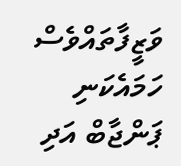ވަޒީފާތައްވެސް ހަމައެކަނި ޕަންޖާބް އަދި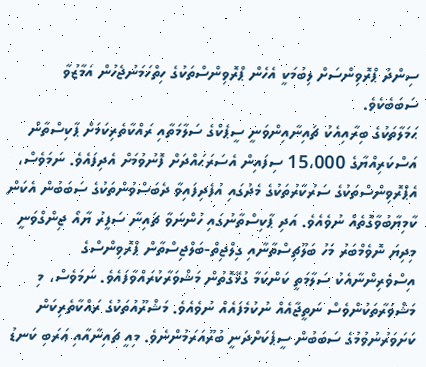ސިންދު ޕްރޮވިންސަށް ލިބުމަކީ އެހެން ޕްރޮވިންސްތަކުގެ ހިތްހަމަނުޖެހުން އަމާޒުވާ ސަބަބެކެވެ.
ޙަމަލާތަކުގެ ބިރާއިއެކު ޗައިނާއިންވަނީ ސީޕެކްގެ ސަލާމަތާއި ރައްކާތެރިކަމަށް ޕާކިސްތާން އަސްކަރިއްޔާގެ 15،000 ސިފައިން އެސަރަޙައްދަށް ފޮނުވުމަށް އެދިފައެވެ. ނަމަވެސް، އެޕްރޮވިންސްތަކުގެ ސަރުކާރުތަކުގެ މެދުގައި އުފެދިފައިވާ ދެބަސްވުންތަކުގެ ސަބަބުން އެކަން ކާމިޔާބުވާގޮތެއް ނުވެއެވެ. އަދި ޕާކިސްތާނުގައި ހުންނަވާ ޗައިނާ ސަފީރު ޔާއޯ ޖިންގްވަނީ މިދިޔަ ނޮވެމްބަރު މަހު ބަލޫޗިސްތާނާއި ގިލްޖިތް-ބަލްޖިސްތާން ޕްރޮވިންސްގެ އިސްވެރިންނާއެކު ސަލާމަތީ ކަންކަމާ ގުޅޭގޮތުން މަޝްވަރާކުރައްވާފައެވެ. ނަމަވެސް، މި މަޝްވަރާތަކުންވެސް ނަތީޖާއެއް ނުކުމެފައެއް ނުވެއެވެ. މަޝްރޫއުތަކުގެ ރައްކާތެރިކަން ކަށަވަރުނުވުމުގެ ސަބަބުން ސީޕެކަށްދަނީ ބުރޫއަރަމުންނެވެ. މިއީ ޗައިނާއާއި ޢަރަބި ކަނޑު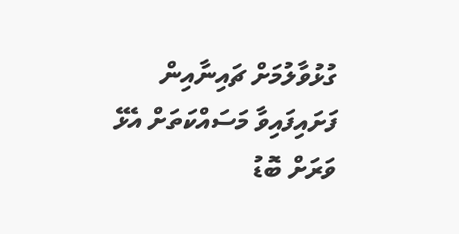ގުޅުވާލުމަށް ޗައިނާއިން ފަށައިފައިވާ މަސައްކަތަށް އެޅޭ ވަރަށް ބޮޑު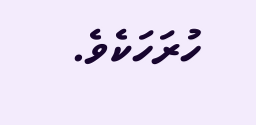ހުރަހަކެވެ.